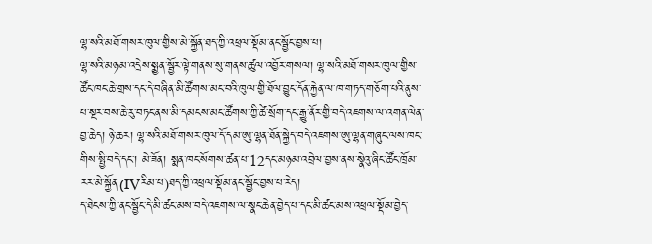ལྷ་སའི་མཐོ་གསར་ཁུལ་གྱིས་མེ་སྐྱོན་ཐད་ཀྱི་འཕྲལ་སྡོམ་ནང་སྦྱོང་བྱས་པ།
ལྷ་སའི་མཉམ་འདྲེས་སྨྱན་སྦྱོར་ལྟེ་གནས་སུ་གནས་ཚུལ་འབྱོར་གསལ། ལྷ་སའི་མཐོ་གསར་ཁུལ་གྱིས་ཚོང་ཁང་ཆེ་གྲས་དང་དེ་བཞིན་མི་ཚོགས་མང་བའི་ཁུལ་གྱི་ཐོལ་བྱུང་དོན་རྐྱེན་ལ་ཁ་གཏད་གཅོག་པའི་ནུས་པ་སྔར་བས་ཆེ་རུ་བཏང་ནས་མི་དམངས་མང་ཚོགས་ཀྱི་ཚེ་སྲོག་དང་རྒྱུ་ནོར་གྱི་བདེ་འཇགས་ལ་འགན་ལེན་བྱ་ཆེད། ཉེ་ཆར། ལྷ་སའི་མཐོ་གསར་ཁུལ་དོ་དམ་ཨུ་ལྷན་ཐོན་སྐྱེད་བདེ་འཇགས་ཨུ་ལྷན་གཞུང་ལས་ཁང་གིས་སྤྱི་བདེ་དང་། མེ་ཟོན། སྨན་ཁང་སོགས་ཚན་པ་12དང་མཉམ་འབྲེལ་བྱས་ནས་སྣེའུ་ཞིང་ཚོང་ཁྲོམ་རར་མེ་སྐྱོན(IVརིམ་པ)ཐད་ཀྱི་འཕྲལ་སྡོམ་ནང་སྦྱོང་བྱས་པ་རེད།
ད་ཐེངས་ཀྱི་ནང་སྦྱོང་དེ་མི་ཚང་མས་བདེ་འཇགས་ལ་སྣང་ཆེན་བྱེད་པ་དང་མི་ཚང་མས་འཕྲལ་སྡོམ་བྱེད་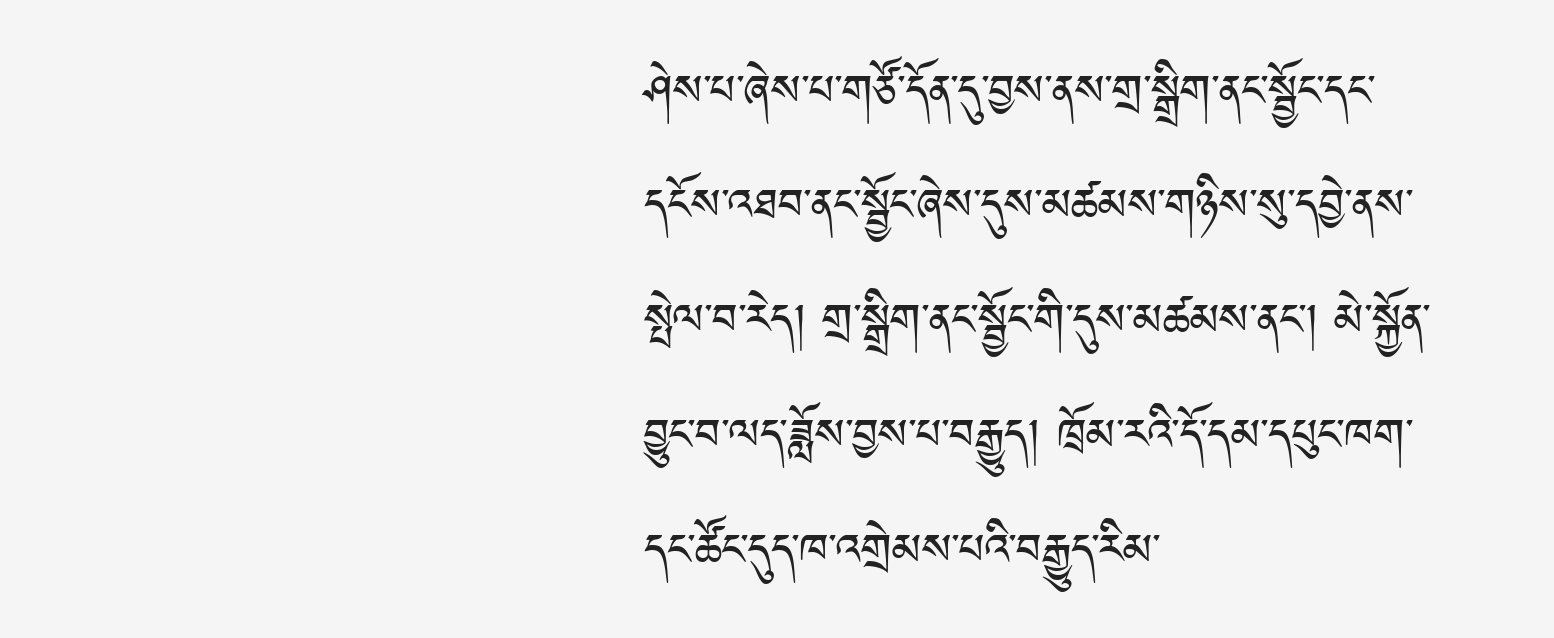ཤེས་པ་ཞེས་པ་གཙོ་དོན་དུ་བྱས་ནས་གྲ་སྒྲིག་ནང་སྦྱོང་དང་དངོས་འཐབ་ནང་སྦྱོང་ཞེས་དུས་མཚམས་གཉིས་སུ་དབྱེ་ནས་སྤེལ་བ་རེད། གྲ་སྒྲིག་ནང་སྦྱོང་གི་དུས་མཚམས་ནང་། མེ་སྐྱོན་བྱུང་བ་ལད་ཟློས་བྱས་པ་བརྒྱུད། ཁྲོམ་རའི་དོ་དམ་དཔུང་ཁག་དང་ཚོང་དུད་ཁ་འགྲེམས་པའི་བརྒྱུད་རིམ་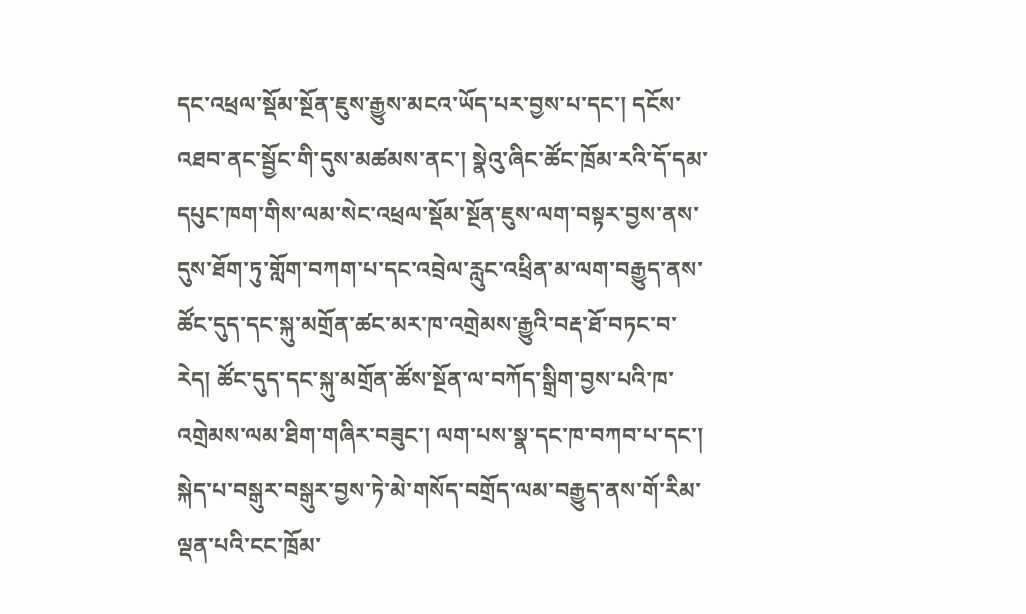དང་འཕྲལ་སྡོམ་སྔོན་ཇུས་རྒྱུས་མངའ་ཡོད་པར་བྱས་པ་དང་། དངོས་འཐབ་ནང་སྦྱོང་གི་དུས་མཚམས་ནང་། སྣེའུ་ཞིང་ཚོང་ཁྲོམ་རའི་དོ་དམ་དཔུང་ཁག་གིས་ལམ་སེང་འཕྲལ་སྡོམ་སྔོན་ཇུས་ལག་བསྟར་བྱས་ནས་དུས་ཐོག་ཏུ་གློག་བཀག་པ་དང་འབྲེལ་རླུང་འཕྲིན་མ་ལག་བརྒྱུད་ནས་ཚོང་དུད་དང་སྐུ་མགྲོན་ཚང་མར་ཁ་འགྲེམས་རྒྱུའི་བརྡ་ཐོ་བཏང་བ་རེད། ཚོང་དུད་དང་སྐུ་མགྲོན་ཚོས་སྔོན་ལ་བཀོད་སྒྲིག་བྱས་པའི་ཁ་འགྲེམས་ལམ་ཐིག་གཞིར་བཟུང་། ལག་པས་སྣ་དང་ཁ་བཀབ་པ་དང་། སྐེད་པ་བསྒུར་བསྒུར་བྱས་ཏེ་མེ་གསོད་བགྲོད་ལམ་བརྒྱུད་ནས་གོ་རིམ་ལྡན་པའི་ངང་ཁྲོམ་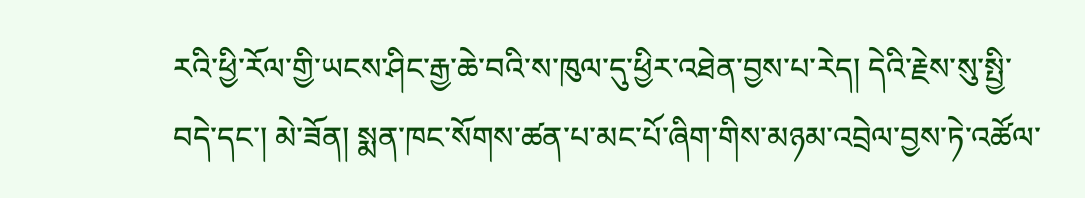རའི་ཕྱི་རོལ་གྱི་ཡངས་ཤིང་རྒྱ་ཆེ་བའི་ས་ཁུལ་དུ་ཕྱིར་འཐེན་བྱས་པ་རེད། དེའི་རྗེས་སུ་སྤྱི་བདེ་དང་། མེ་ཟོན། སྨན་ཁང་སོགས་ཚན་པ་མང་པོ་ཞིག་གིས་མཉམ་འབྲེལ་བྱས་ཏེ་འཚོལ་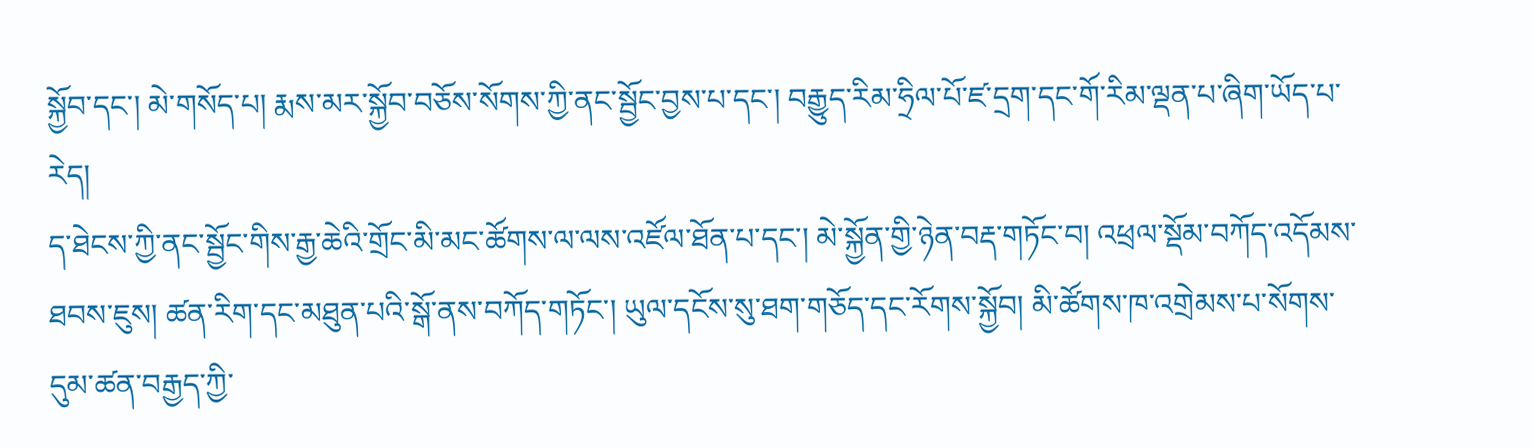སྐྱོབ་དང་། མེ་གསོད་པ། རྨས་མར་སྐྱོབ་བཅོས་སོགས་ཀྱི་ནང་སྦྱོང་བྱས་པ་དང་། བརྒྱུད་རིམ་ཧྲིལ་པོ་ཛ་དྲག་དང་གོ་རིམ་ལྡན་པ་ཞིག་ཡོད་པ་རེད།
ད་ཐེངས་ཀྱི་ནང་སྦྱོང་གིས་རྒྱ་ཆེའི་གྲོང་མི་མང་ཚོགས་ལ་ལས་འཛོལ་ཐོན་པ་དང་། མེ་སྐྱོན་གྱི་ཉེན་བརྡ་གཏོང་བ། འཕྲལ་སྡོམ་བཀོད་འདོམས་ཐབས་ཇུས། ཚན་རིག་དང་མཐུན་པའི་སྒོ་ནས་བཀོད་གཏོང་། ཡུལ་དངོས་སུ་ཐག་གཅོད་དང་རོགས་སྐྱོབ། མི་ཚོགས་ཁ་འགྲེམས་པ་སོགས་དུམ་ཚན་བརྒྱད་ཀྱི་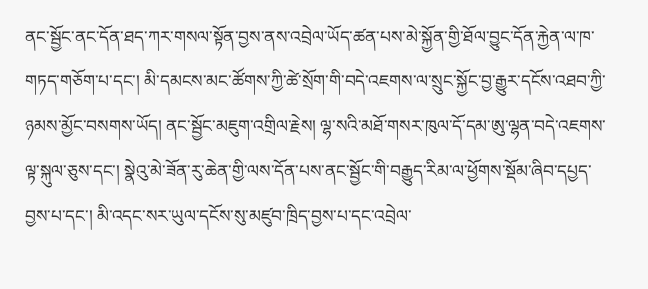ནང་སྦྱོང་ནང་དོན་ཐད་ཀར་གསལ་སྟོན་བྱས་ནས་འབྲེལ་ཡོད་ཚན་པས་མེ་སྐྱོན་གྱི་ཐོལ་བྱུང་དོན་རྐྱེན་ལ་ཁ་གཏད་གཅོག་པ་དང་། མི་དམངས་མང་ཚོགས་ཀྱི་ཚེ་སྲོག་གི་བདེ་འཇགས་ལ་སྲུང་སྐྱོང་བྱ་རྒྱུར་དངོས་འཐབ་ཀྱི་ཉམས་མྱོང་བསགས་ཡོད། ནང་སྦྱོང་མཇུག་འགྲིལ་རྗེས། ལྷ་སའི་མཐོ་གསར་ཁུལ་དོ་དམ་ཨུ་ལྷན་བདེ་འཇགས་ལྟ་སྐུལ་ཅུས་དང་། སྣེའུ་མེ་ཟོན་རུ་ཆེན་གྱི་ལས་དོན་པས་ནང་སྦྱོང་གི་བརྒྱུད་རིམ་ལ་ཕྱོགས་སྡོམ་ཞིབ་དཔྱད་བྱས་པ་དང་། མི་འདང་སར་ཡུལ་དངོས་སུ་མཛུབ་ཁྲིད་བྱས་པ་དང་འབྲེལ་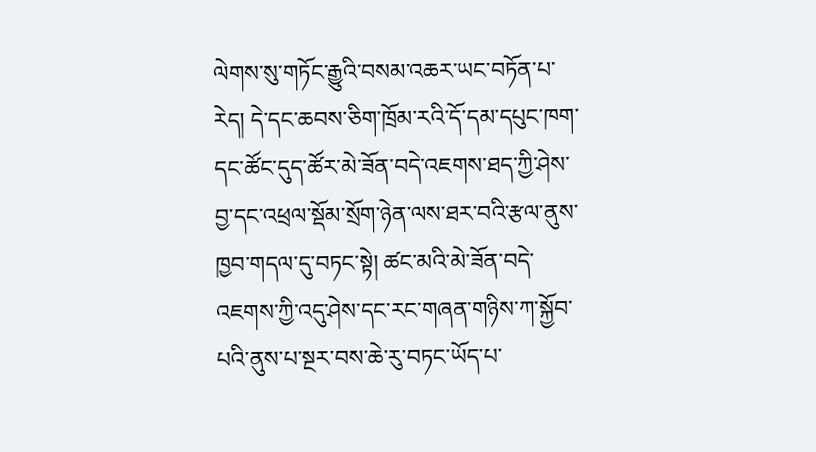ལེགས་སུ་གཏོང་རྒྱུའི་བསམ་འཆར་ཡང་བཏོན་པ་རེད། དེ་དང་ཆབས་ཅིག་ཁྲོམ་རའི་དོ་དམ་དཔུང་ཁག་དང་ཚོང་དུད་ཚོར་མེ་ཟོན་བདེ་འཇགས་ཐད་ཀྱི་ཤེས་བྱ་དང་འཕྲལ་སྡོམ་སྲོག་ཉེན་ལས་ཐར་བའི་རྩལ་ནུས་ཁྱབ་གདལ་དུ་བཏང་སྟེ། ཚང་མའི་མེ་ཟོན་བདེ་འཇགས་ཀྱི་འདུ་ཤེས་དང་རང་གཞན་གཉིས་ཀ་སྐྱོབ་པའི་ནུས་པ་སྔར་བས་ཆེ་རུ་བཏང་ཡོད་པ་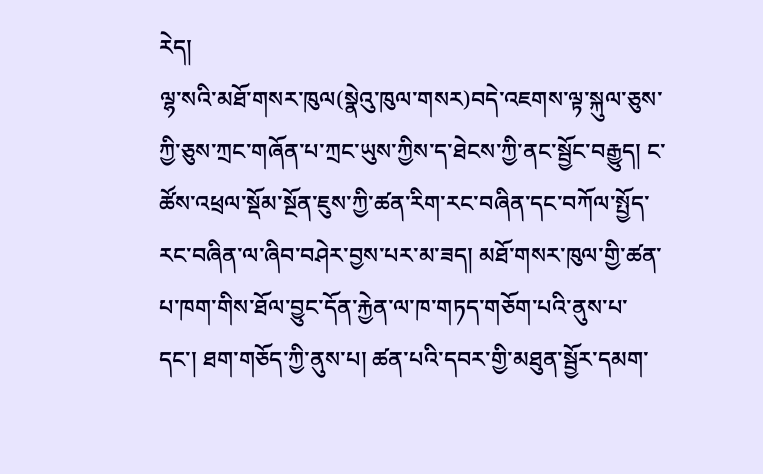རེད།
ལྷ་སའི་མཐོ་གསར་ཁུལ(སྣེའུ་ཁུལ་གསར)བདེ་འཇགས་ལྟ་སྐུལ་ཅུས་ཀྱི་ཅུས་ཀྲང་གཞོན་པ་ཀྲང་ཡུས་ཀྱིས་ད་ཐེངས་ཀྱི་ནང་སྦྱོང་བརྒྱུད། ང་ཚོས་འཕྲལ་སྡོམ་སྔོན་ཇུས་ཀྱི་ཚན་རིག་རང་བཞིན་དང་བཀོལ་སྤྱོད་རང་བཞིན་ལ་ཞིབ་བཤེར་བྱས་པར་མ་ཟད། མཐོ་གསར་ཁུལ་གྱི་ཚན་པ་ཁག་གིས་ཐོལ་བྱུང་དོན་རྐྱེན་ལ་ཁ་གཏད་གཅོག་པའི་ནུས་པ་དང་། ཐག་གཅོད་ཀྱི་ནུས་པ། ཚན་པའི་དབར་གྱི་མཐུན་སྦྱོར་དམག་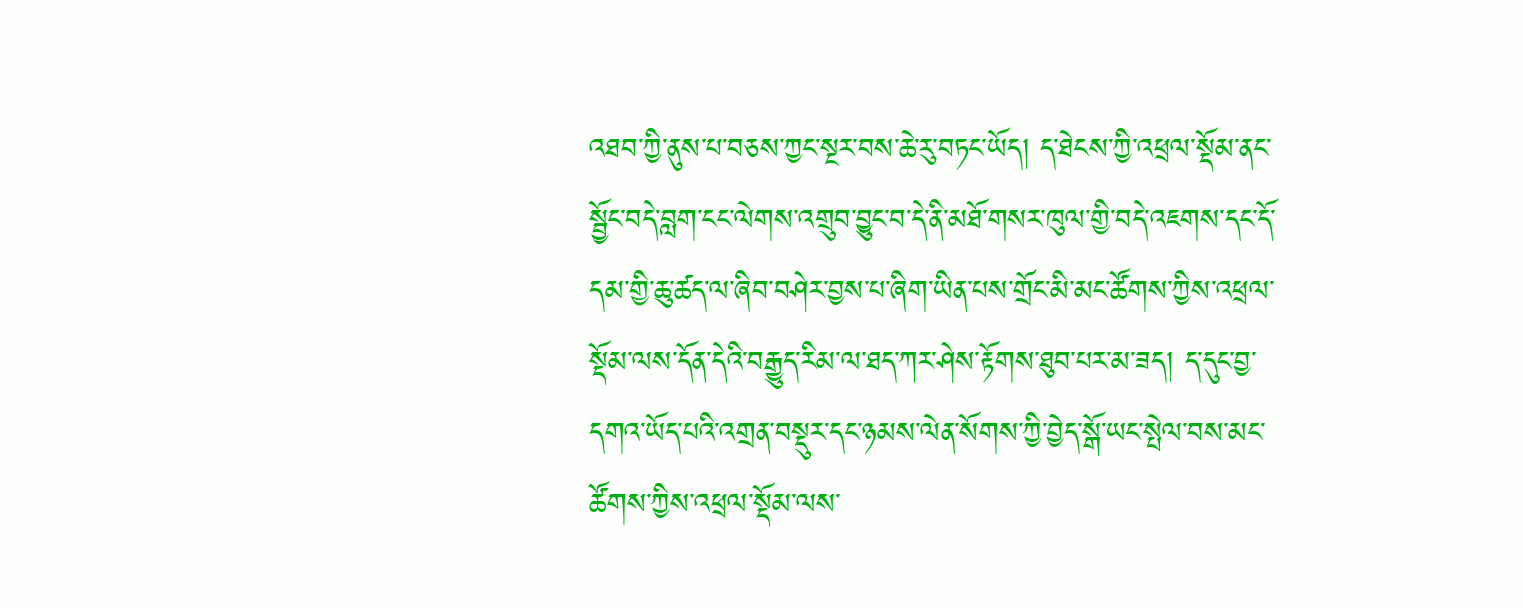འཐབ་ཀྱི་ནུས་པ་བཅས་ཀྱང་སྔར་བས་ཆེ་རུ་བཏང་ཡོད། ད་ཐེངས་ཀྱི་འཕྲལ་སྡོམ་ནང་སྦྱོང་བདེ་བླག་ངང་ལེགས་འགྲུབ་བྱུང་བ་དེ་ནི་མཐོ་གསར་ཁུལ་གྱི་བདེ་འཇགས་དང་དོ་དམ་གྱི་ཆུ་ཚད་ལ་ཞིབ་བཤེར་བྱས་པ་ཞིག་ཡིན་པས་གྲོང་མི་མང་ཚོགས་ཀྱིས་འཕྲལ་སྡོམ་ལས་དོན་དེའི་བརྒྱུད་རིམ་ལ་ཐད་ཀར་ཤེས་རྟོགས་ཐུབ་པར་མ་ཟད། ད་དུང་བྱ་དགའ་ཡོད་པའི་འགྲན་བསྡུར་དང་ཉམས་ལེན་སོགས་ཀྱི་བྱེད་སྒོ་ཡང་སྤེལ་བས་མང་ཚོགས་ཀྱིས་འཕྲལ་སྡོམ་ལས་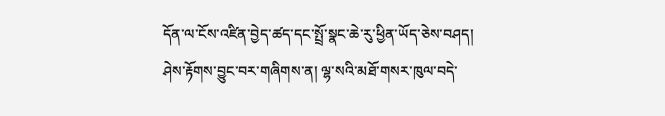དོན་ལ་ངོས་འཛིན་བྱེད་ཚད་དང་སྤྲོ་སྣང་ཆེ་རུ་ཕྱིན་ཡོད་ཅེས་བཤད།
ཤེས་རྟོགས་བྱུང་བར་གཞིགས་ན། ལྷ་སའི་མཐོ་གསར་ཁུལ་བདེ་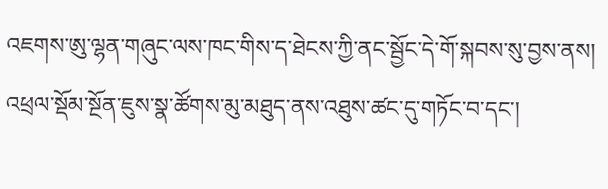འཇགས་ཨུ་ལྷན་གཞུང་ལས་ཁང་གིས་ད་ཐེངས་ཀྱི་ནང་སྦྱོང་དེ་གོ་སྐབས་སུ་བྱས་ནས། འཕྲལ་སྡོམ་སྔོན་ཇུས་སྣ་ཚོགས་མུ་མཐུད་ནས་འཐུས་ཚང་དུ་གཏོང་བ་དང་།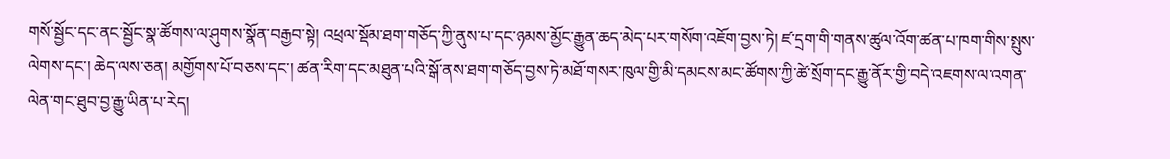གསོ་སྦྱོང་དང་ནང་སྦྱོང་སྣ་ཚོགས་ལ་ཤུགས་སྣོན་བརྒྱབ་སྟེ། འཕྲལ་སྡོམ་ཐག་གཅོད་ཀྱི་ནུས་པ་དང་ཉམས་མྱོང་རྒྱུན་ཆད་མེད་པར་གསོག་འཇོག་བྱས་ཏེ། ཛ་དྲག་གི་གནས་ཚུལ་འོག་ཚན་པ་ཁག་གིས་སྤུས་ལེགས་དང་། ཆེད་ལས་ཅན། མགྱོགས་པོ་བཅས་དང་། ཚན་རིག་དང་མཐུན་པའི་སྒོ་ནས་ཐག་གཅོད་བྱས་ཏེ་མཐོ་གསར་ཁུལ་གྱི་མི་དམངས་མང་ཚོགས་ཀྱི་ཚེ་སྲོག་དང་རྒྱུ་ནོར་གྱི་བདེ་འཇགས་ལ་འགན་ལེན་གང་ཐུབ་བྱ་རྒྱུ་ཡིན་པ་རེད།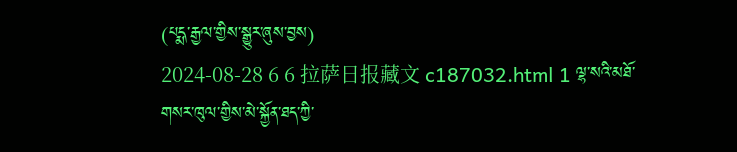(པདྨ་རྒྱལ་གྱིས་སྒྱུར་ཞུས་བྱས)
2024-08-28 6 6 拉萨日报藏文 c187032.html 1 ལྷ་སའི་མཐོ་གསར་ཁུལ་གྱིས་མེ་སྐྱོན་ཐད་ཀྱི་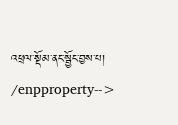འཕྲལ་སྡོམ་ནང་སྦྱོང་བྱས་པ། /enpproperty-->